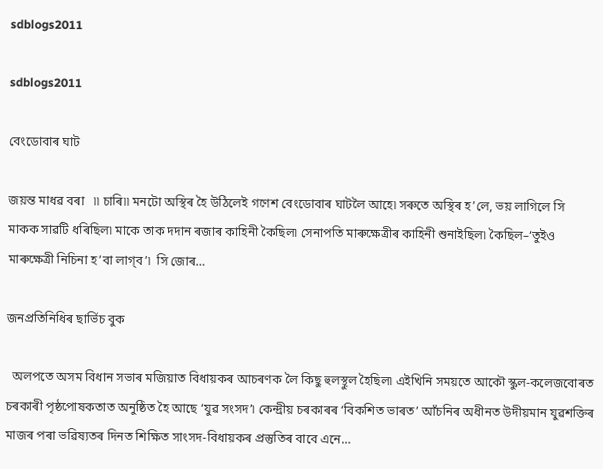sdblogs2011

sdblogs2011

বেংডোবাৰ ঘাট

জয়ন্ত মাধৱ বৰা   ৷৷ চাৰি৷৷ মনটো অস্থিৰ হৈ উঠিলেই গণেশ বেংডোবাৰ ঘাটলৈ আহে৷ সৰুতে অস্থিৰ হ’লে, ভয় লাগিলে সি মাকক সাৱটি ধৰিছিল৷ মাকে তাক দদান ৰজাৰ কাহিনী কৈছিল৷ সেনাপতি মাৰুক্ষেত্ৰীৰ কাহিনী শুনাইছিল৷ কৈছিল–‘তুইও মাৰুক্ষেত্ৰী নিচিনা হ’বা লাগ্‌ব’৷  সি জোৰ…

জনপ্ৰতিনিধিৰ ছাৰ্ভিচ বুক

  অলপতে অসম বিধান সভাৰ মজিয়াত বিধায়কৰ আচৰণক লৈ কিছু হুলস্থুল হৈছিল৷ এইখিনি সময়তে আকৌ স্কুল-কলেজবোৰত চৰকাৰী পৃষ্ঠপোষকতাত অনুষ্ঠিত হৈ আছে ‘যুৱ সংসদ’৷ কেন্দ্ৰীয় চৰকাৰৰ ‘বিকশিত ভাৰত’ আঁচনিৰ অধীনত উদীয়মান যুৱশক্তিৰ মাজৰ পৰা ভৱিষ্যতৰ দিনত শিক্ষিত সাংসদ-বিধায়কৰ প্ৰস্তুতিৰ বাবে এনে…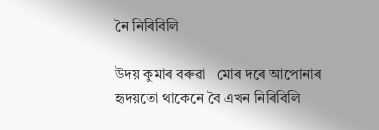নৈ নিৰিবিলি

উদয় কুমাৰ বৰুৱা   মোৰ দৰে আপোনাৰ হৃদয়তো থাকেনে বৈ এখন নিৰিবিলি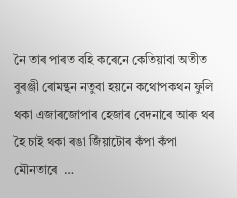নৈ তাৰ পাৰত বহি কৰেনে কেতিয়াবা অতীত বুৰঞ্জী ৰোমন্থন নতুবা হয়নে কথোপকথন ফুলি থকা এজাৰজোপাৰ হেজাৰ বেদনাৰে আৰু থৰ হৈ চাই থকা ৰঙা জিঁয়াটোৰ কঁপা কঁপা মৌনতাৰে  …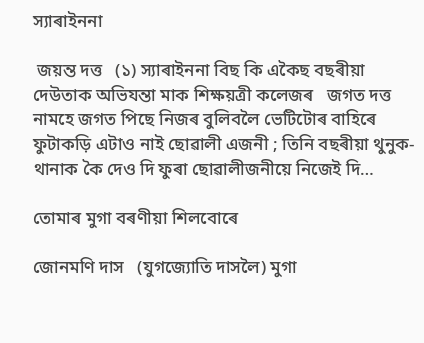স্যাৰাইননা

 জয়ন্ত দত্ত   (১) স্যাৰাইননা বিছ কি একৈছ বছৰীয়া দেউতাক অভিযন্তা মাক শিক্ষয়ত্ৰী কলেজৰ   জগত দত্ত নামহে জগত পিছে নিজৰ বুলিবলৈ ভেটিটোৰ বাহিৰে ফুটাকড়ি এটাও নাই ছোৱালী এজনী ; তিনি বছৰীয়া থুনুক-থানাক কৈ দেও দি ফুৰা ছোৱালীজনীয়ে নিজেই দি…

তোমাৰ মুগা বৰণীয়া শিলবোৰে

জোনমণি দাস   (যুগজ্যোতি দাসলৈ) মুগা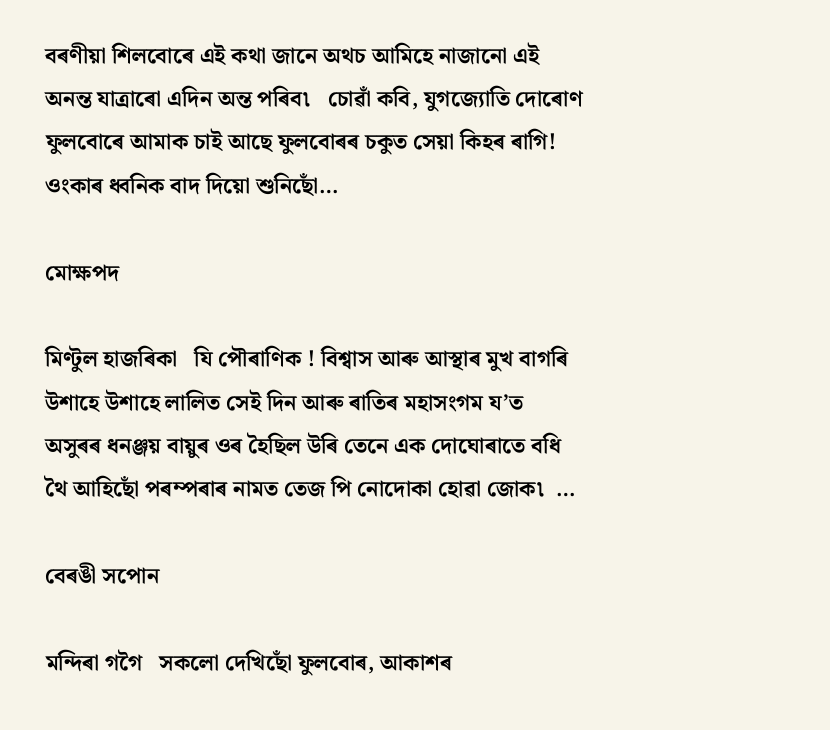বৰণীয়া শিলবোৰে এই কথা জানে অথচ আমিহে নাজানো এই অনন্ত যাত্ৰাৰো এদিন অন্ত পৰিব৷   চোৱাঁ কবি, যুগজ্যোতি দোৰোণ ফুলবোৰে আমাক চাই আছে ফুলবোৰৰ চকুত সেয়া কিহৰ ৰাগি!   ওংকাৰ ধ্বনিক বাদ দিয়ো শুনিছোঁ…

মোক্ষপদ

মিণ্টুল হাজৰিকা   যি পৌৰাণিক ! বিশ্বাস আৰু আস্থাৰ মুখ বাগৰি উশাহে উশাহে লালিত সেই দিন আৰু ৰাতিৰ মহাসংগম য’ত অসুৰৰ ধনঞ্জয় বায়ুৰ ওৰ হৈছিল উৰি তেনে এক দোঘোৰাতে বধি থৈ আহিছোঁ পৰম্পৰাৰ নামত তেজ পি নোদোকা হোৱা জোক৷  …

বেৰঙী সপোন

মন্দিৰা গগৈ   সকলো দেখিছোঁ ফুলবোৰ, আকাশৰ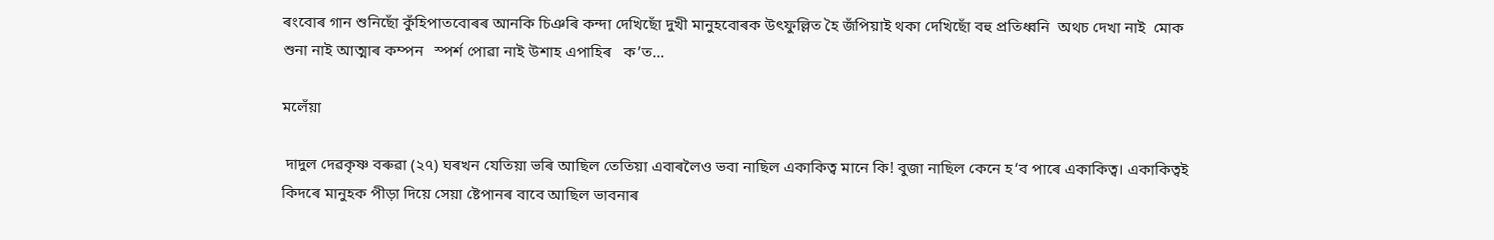ৰংবোৰ গান শুনিছোঁ কুঁহিপাতবোৰৰ আনকি চিঞৰি কন্দা দেখিছোঁ দুখী মানুহবোৰক উৎফুল্লিত হৈ জঁপিয়াই থকা দেখিছোঁ বহু প্ৰতিধ্বনি  অথচ দেখা নাই  মোক শুনা নাই আত্মাৰ কম্পন   স্পৰ্শ পোৱা নাই উশাহ এপাহিৰ   ক’ত…

মলেঁয়া

 দাদুল দেৱকৃষ্ণ বৰুৱা (২৭) ঘৰখন যেতিয়া ভৰি আছিল তেতিয়া এবাৰলৈও ভবা নাছিল একাকিত্ব মানে কি! বুজা নাছিল কেনে হ‘ব পাৰে একাকিত্ব। একাকিত্বই কিদৰে মানুহক পীড়া দিয়ে সেয়া ষ্টেপানৰ বাবে আছিল ভাবনাৰ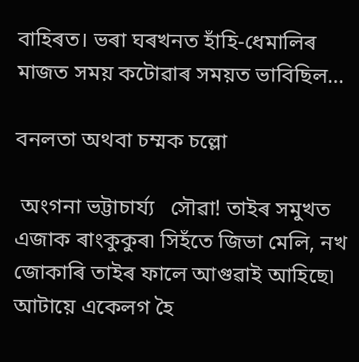বাহিৰত। ভৰা ঘৰখনত হাঁহি-ধেমালিৰ মাজত সময় কটোৱাৰ সময়ত ভাবিছিল…

বনলতা অথবা চম্মক চল্লো

 অংগনা ভট্টাচাৰ্য্য   সৌৱা! তাইৰ সমুখত এজাক ৰাংকুকুৰ৷ সিহঁতে জিভা মেলি, নখ জোকাৰি তাইৰ ফালে আগুৱাই আহিছে৷ আটায়ে একেলগ হৈ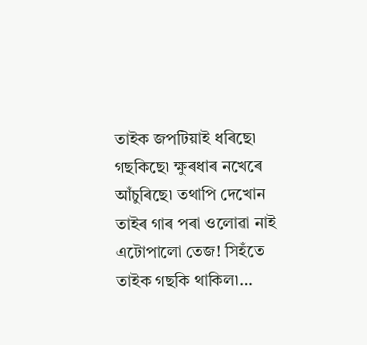তাইক জপটিয়াই ধৰিছে৷ গছকিছে৷ ক্ষুৰধাৰ নখেৰে আঁচুৰিছে৷ তথাপি দেখোন তাইৰ গাৰ পৰা ওলোৱা নাই এটোপালো তেজ! সিহঁতে তাইক গছকি থাকিল৷…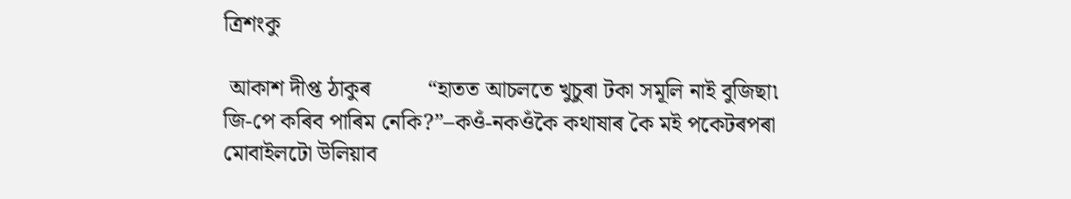ত্ৰিশংকু

 আকাশ দীপ্ত ঠাকুৰ          “হাতত আচলতে খুচুৰা টকা সমূলি নাই বুজিছা৷ জি-পে কৰিব পাৰিম নেকি?”–কওঁ-নকওঁকৈ কথাষাৰ কৈ মই পকেটৰপৰা মোবাইলটো উলিয়াব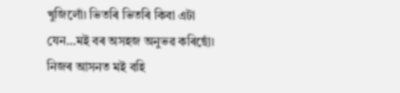খুজিলোঁ৷ ভিতৰি ভিতৰি কিবা এটা যেন…মই বৰ অসহজ অনুভৱ কৰিছোঁ৷ নিজৰ আসনত মই বহি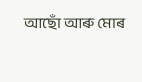আছোঁ আৰু মোৰ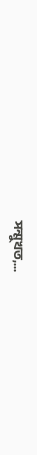সন্মুখত,…